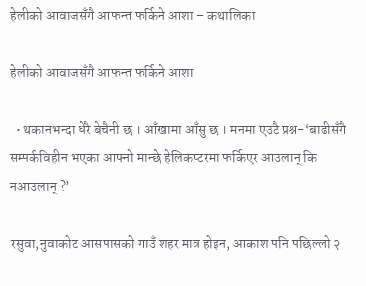हेलीको आवाजसँगै आफन्त फर्किने आशा – कथालिका

हेलीको आवाजसँगै आफन्त फर्किने आशा

  • थकानभन्दा धेरै बेचैनी छ । आँखामा आँसु छ । मनमा एउटै प्रश्न-‘बाढीसँगै सम्पर्कविहीन भएका आफ्नो मान्छे हेलिकप्टरमा फर्किएर आउलान् कि नआउलान् ?’

रसुवा,नुवाकोट आसपासको गाउँ शहर मात्र होइन, आकाश पनि पछिल्लो २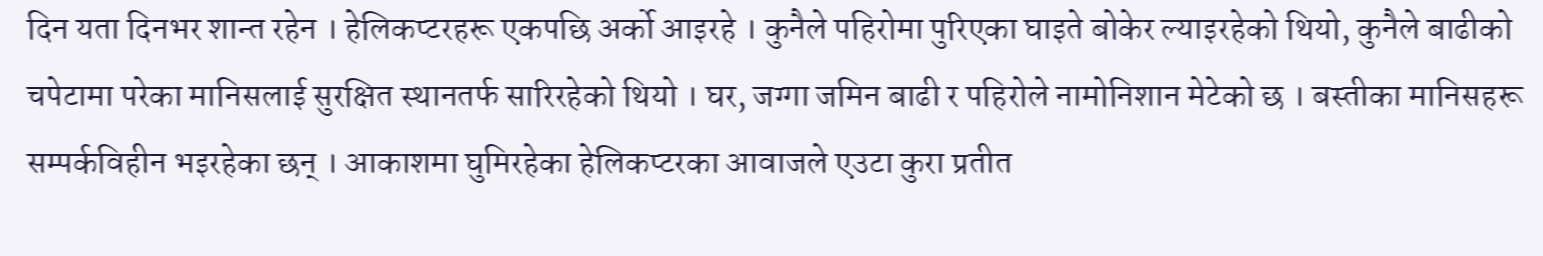दिन यता दिनभर शान्त रहेन । हेलिकप्टरहरू एकपछि अर्को आइरहे । कुनैले पहिरोमा पुरिएका घाइते बोकेर ल्याइरहेको थियो, कुनैले बाढीको चपेटामा परेका मानिसलाई सुरक्षित स्थानतर्फ सारिरहेको थियो । घर, जग्गा जमिन बाढी र पहिरोले नामोनिशान मेटेको छ । बस्तीका मानिसहरू सम्पर्कविहीन भइरहेका छन् । आकाशमा घुमिरहेका हेलिकप्टरका आवाजले एउटा कुरा प्रतीत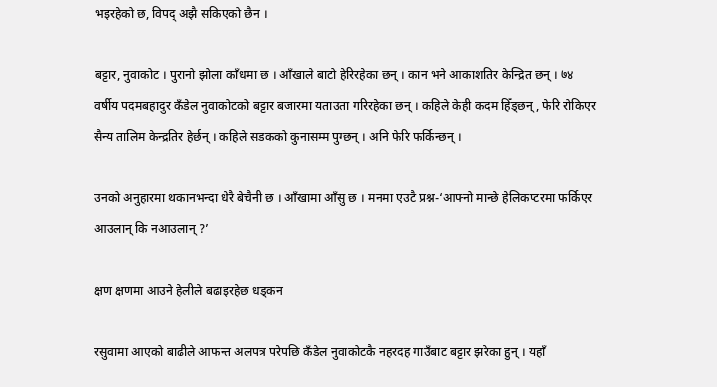भइरहेको छ, विपद् अझै सकिएको छैन ।

बट्टार, नुवाकोट । पुरानो झोला काँधमा छ । आँखाले बाटो हेरिरहेका छन् । कान भने आकाशतिर केन्द्रित छन् । ७४ वर्षीय पदमबहादुर कँडेल नुवाकोटको बट्टार बजारमा यताउता गरिरहेका छन् । कहिले केही कदम हिँड्छन्, फेरि रोकिएर सैन्य तालिम केन्द्रतिर हेर्छन् । कहिले सडकको कुनासम्म पुग्छन् । अनि फेरि फर्किन्छन् ।

उनको अनुहारमा थकानभन्दा धेरै बेचैनी छ । आँखामा आँसु छ । मनमा एउटै प्रश्न-‘आफ्नो मान्छे हेलिकप्टरमा फर्किएर आउलान् कि नआउलान् ?’

क्षण क्षणमा आउने हेलीले बढाइरहेछ धड्कन

रसुवामा आएको बाढीले आफन्त अलपत्र परेपछि कँडेल नुवाकोटकै नहरदह गाउँबाट बट्टार झरेका हुन् । यहाँ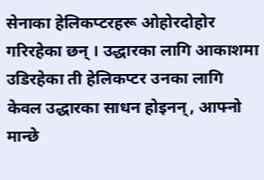सेनाका हेलिकप्टरहरू ओहोरदोहोर गरिरहेका छन् । उद्धारका लागि आकाशमा उडिरहेका ती हेलिकप्टर उनका लागि केवल उद्धारका साधन होइनन्, आफ्नो मान्छे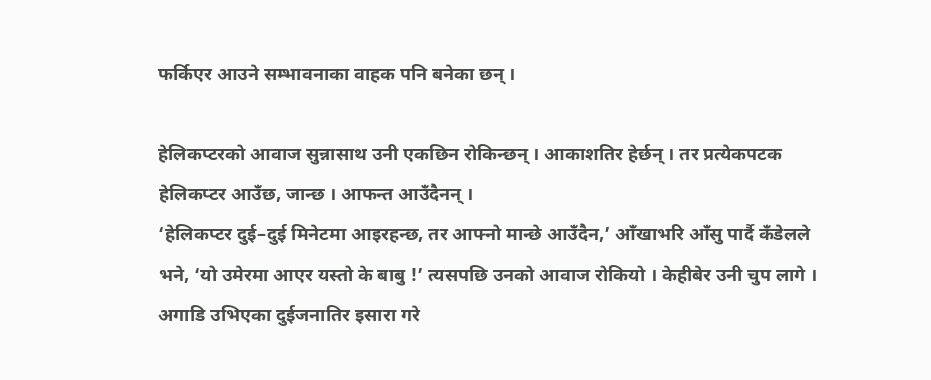फर्किएर आउने सम्भावनाका वाहक पनि बनेका छन् ।

हेलिकप्टरको आवाज सुन्नासाथ उनी एकछिन रोकिन्छन् । आकाशतिर हेर्छन् । तर प्रत्येकपटक हेलिकप्टर आउँछ, जान्छ । आफन्त आउँदैनन् ।
‘हेलिकप्टर दुई–दुई मिनेटमा आइरहन्छ, तर आफ्नो मान्छे आउँदैन,’ आँखाभरि आँसु पार्दै कँडेलले भने, ‘यो उमेरमा आएर यस्तो के बाबु !’ त्यसपछि उनको आवाज रोकियो । केहीबेर उनी चुप लागे । अगाडि उभिएका दुईजनातिर इसारा गरे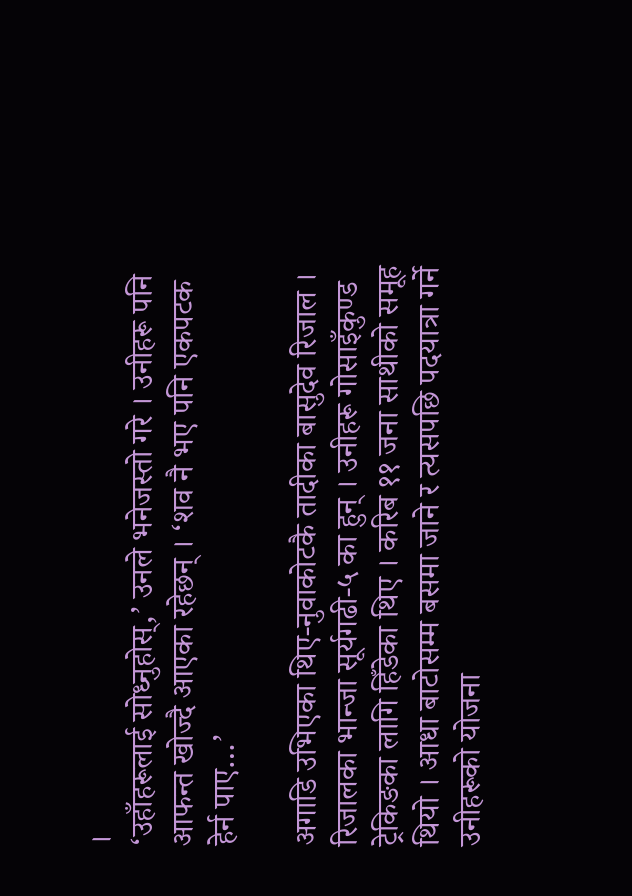।
‘उहाँहरूलाई सोध्नुहोस्,’ उनले भनेजस्तो गरे । उनीहरू पनि आफन्त खोज्दै आएका रहेछन् । ‘शव नै भए पनि एकपटक हेर्न पाए…’

अगाडि उभिएका थिए-नुवाकोटकै तादीका बासुदेव रिजाल । रिजालका भान्जा सूर्यगढी-५ का हुन् । उनीहरू गोसाइँकुण्ड ट्रेकिङका लागि हिँडेका थिए । करिब ११ जना साथीको समूह थियो । आधा बाटोसम्म बसमा जाने र त्यसपछि पदयात्रा गर्ने उनीहरूको योजना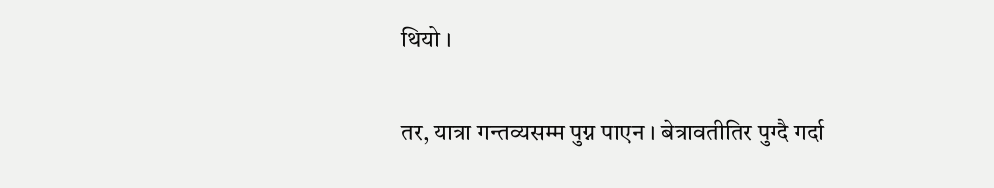थियो ।

तर, यात्रा गन्तव्यसम्म पुग्न पाएन । बेत्रावतीतिर पुग्दै गर्दा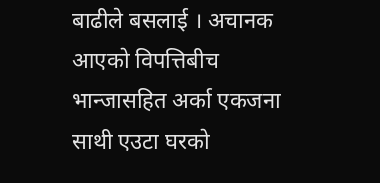बाढीले बसलाई । अचानक आएको विपत्तिबीच भान्जासहित अर्का एकजना साथी एउटा घरको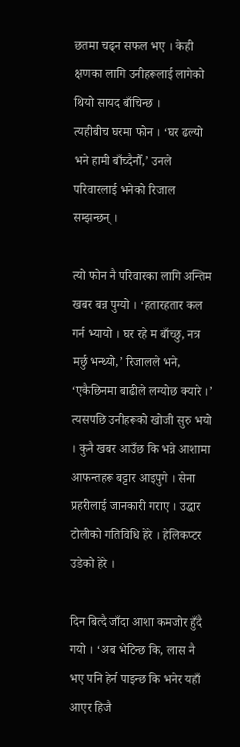छतमा चढ्न सफल भए । केही क्षणका लागि उनीहरूलाई लागेको थियो सायद बाँचिन्छ ।
त्यहीबीच घरमा फोन । ‘घर ढल्यो भने हामी बाँच्दैनौँ,’ उनले परिवारलाई भनेको रिजाल सम्झन्छन् ।

त्यो फोन नै परिवारका लागि अन्तिम खबर बन्न पुग्यो । ‘हतारहतार कल गर्न भ्यायो । घर रहे म बाँच्छु, नत्र मर्छु भन्थ्यो,’ रिजालले भने, ‘एकैछिनमा बाढीले लग्योछ क्यारे ।’ त्यसपछि उनीहरूको खोजी सुरु भयो । कुनै खबर आउँछ कि भन्ने आशामा आफन्तहरू बट्टार आइपुगे । सेना प्रहरीलाई जानकारी गराए । उद्धार टोलीको गतिविधि हेरे । हेलिकप्टर उडेको हेरे ।

दिन बित्दै जाँदा आशा कमजोर हुँदै गयो । ‘अब भेटिन्छ कि, लास नै भए पनि हेर्न पाइन्छ कि भनेर यहाँ आएर हिजै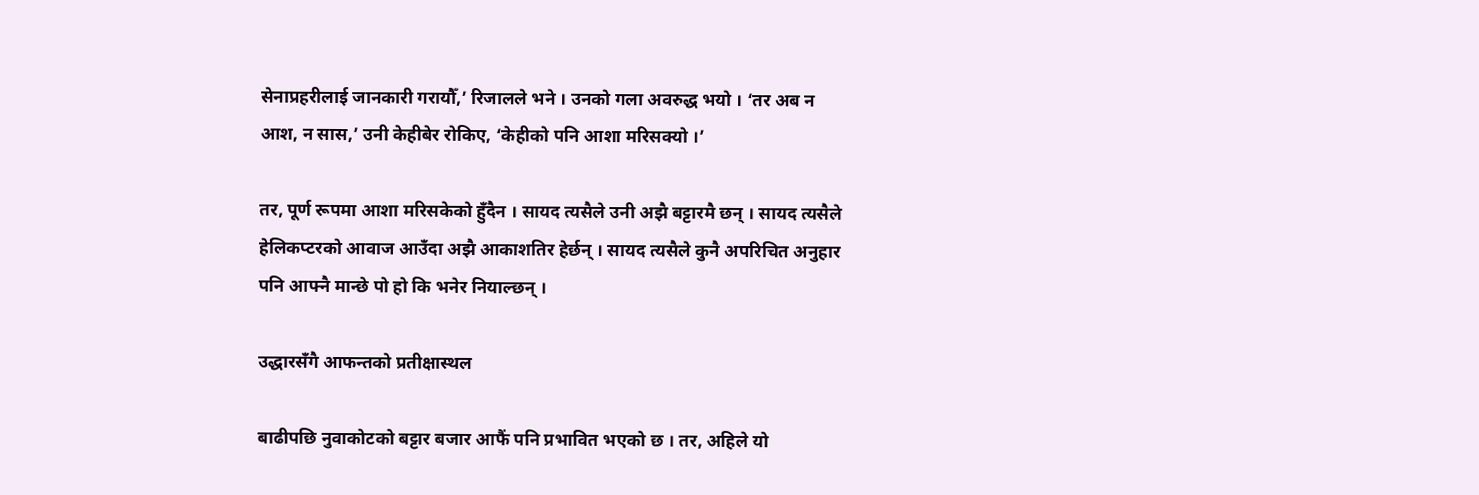सेनाप्रहरीलाई जानकारी गरायौँ,’ रिजालले भने । उनको गला अवरुद्ध भयो । ‘तर अब न आश, न सास,’ उनी केहीबेर रोकिए, ‘केहीको पनि आशा मरिसक्यो ।’

तर, पूर्ण रूपमा आशा मरिसकेको हुँदैन । सायद त्यसैले उनी अझै बट्टारमै छन् । सायद त्यसैले हेलिकप्टरको आवाज आउँदा अझै आकाशतिर हेर्छन् । सायद त्यसैले कुनै अपरिचित अनुहार पनि आफ्नै मान्छे पो हो कि भनेर नियाल्छन् ।

उद्धारसँगै आफन्तको प्रतीक्षास्थल

बाढीपछि नुवाकोटको बट्टार बजार आफैं पनि प्रभावित भएको छ । तर, अहिले यो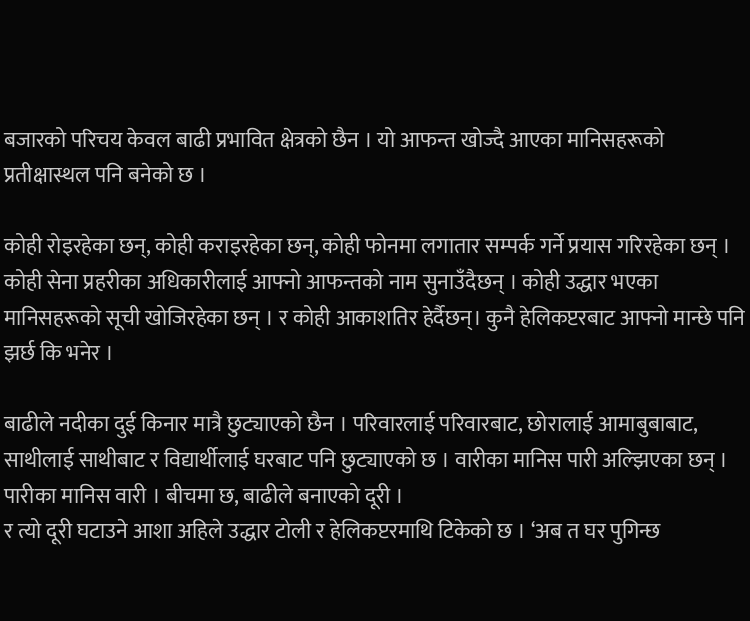बजारको परिचय केवल बाढी प्रभावित क्षेत्रको छैन । यो आफन्त खोज्दै आएका मानिसहरूको प्रतीक्षास्थल पनि बनेको छ ।

कोही रोइरहेका छन्, कोही कराइरहेका छन्, कोही फोनमा लगातार सम्पर्क गर्ने प्रयास गरिरहेका छन् । कोही सेना प्रहरीका अधिकारीलाई आफ्नो आफन्तको नाम सुनाउँदैछन् । कोही उद्धार भएका मानिसहरूको सूची खोजिरहेका छन् । र कोही आकाशतिर हेर्दैछन्। कुनै हेलिकप्टरबाट आफ्नो मान्छे पनि झर्छ कि भनेर ।

बाढीले नदीका दुई किनार मात्रै छुट्याएको छैन । परिवारलाई परिवारबाट, छोरालाई आमाबुबाबाट, साथीलाई साथीबाट र विद्यार्थीलाई घरबाट पनि छुट्याएको छ । वारीका मानिस पारी अल्झिएका छन् । पारीका मानिस वारी । बीचमा छ, बाढीले बनाएको दूरी ।
र त्यो दूरी घटाउने आशा अहिले उद्धार टोली र हेलिकप्टरमाथि टिकेको छ । ‘अब त घर पुगिन्छ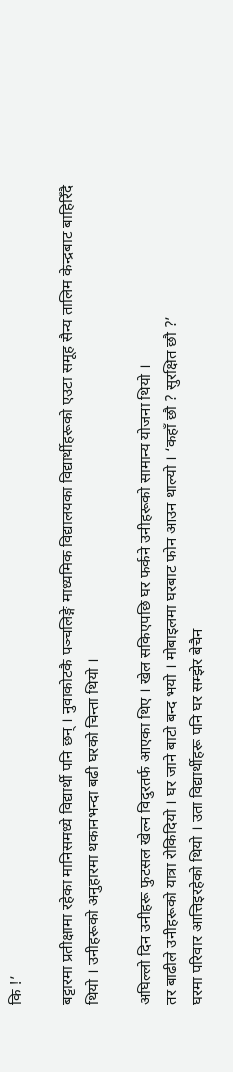कि !’

बट्टारमा प्रतीक्षामा रहेका मानिसमध्ये विद्यार्थी पनि छन् । नुवाकोटकै पञ्चलिङ्गे माध्यमिक विद्यालयका विद्यार्थीहरूको एउटा समूह सैन्य तालिम केन्द्रबाट बाहिरिँदै थियो । उनीहरूको अनुहारमा थकानभन्दा बढी घरको चिन्ता थियो ।

अघिल्लो दिन उनीहरू फुटसल खेल्न विदुरतर्फ आएका थिए । खेल सकिएपछि घर फर्कने उनीहरूको सामान्य योजना थियो ।
तर बाढीले उनीहरूको यात्रा रोकिदियो । घर जाने बाटो बन्द भयो । मोबाइलमा घरबाट फोन आउन थाल्यो । ‘कहाँ छौ ? सुरक्षित छौ ?’
घरमा परिवार आत्तिइरहेको थियो । उता विद्यार्थीहरू पनि घर सम्झेर बेचैन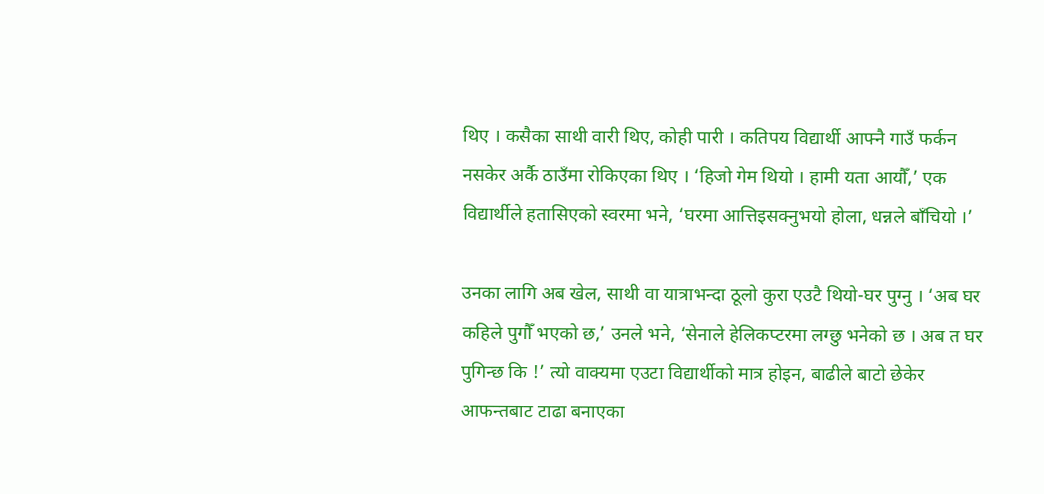थिए । कसैका साथी वारी थिए, कोही पारी । कतिपय विद्यार्थी आफ्नै गाउँ फर्कन नसकेर अर्कै ठाउँमा रोकिएका थिए । ‘हिजो गेम थियो । हामी यता आयौँ,’ एक विद्यार्थीले हतासिएको स्वरमा भने, ‘घरमा आत्तिइसक्नुभयो होला, धन्नले बाँचियो ।’

उनका लागि अब खेल, साथी वा यात्राभन्दा ठूलो कुरा एउटै थियो-घर पुग्नु । ‘अब घर कहिले पुगौँ भएको छ,’ उनले भने, ‘सेनाले हेलिकप्टरमा लग्छु भनेको छ । अब त घर पुगिन्छ कि !’ त्यो वाक्यमा एउटा विद्यार्थीको मात्र होइन, बाढीले बाटो छेकेर आफन्तबाट टाढा बनाएका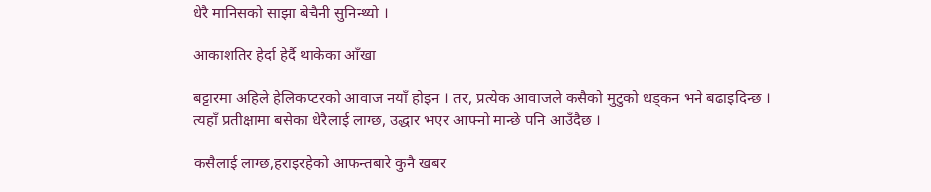धेरै मानिसको साझा बेचैनी सुनिन्थ्यो ।

आकाशतिर हेर्दा हेर्दै थाकेका आँखा

बट्टारमा अहिले हेलिकप्टरको आवाज नयाँ होइन । तर, प्रत्येक आवाजले कसैको मुटुको धड्कन भने बढाइदिन्छ ।
त्यहाँ प्रतीक्षामा बसेका धेरैलाई लाग्छ, उद्धार भएर आफ्नो मान्छे पनि आउँदैछ ।

कसैलाई लाग्छ,हराइरहेको आफन्तबारे कुनै खबर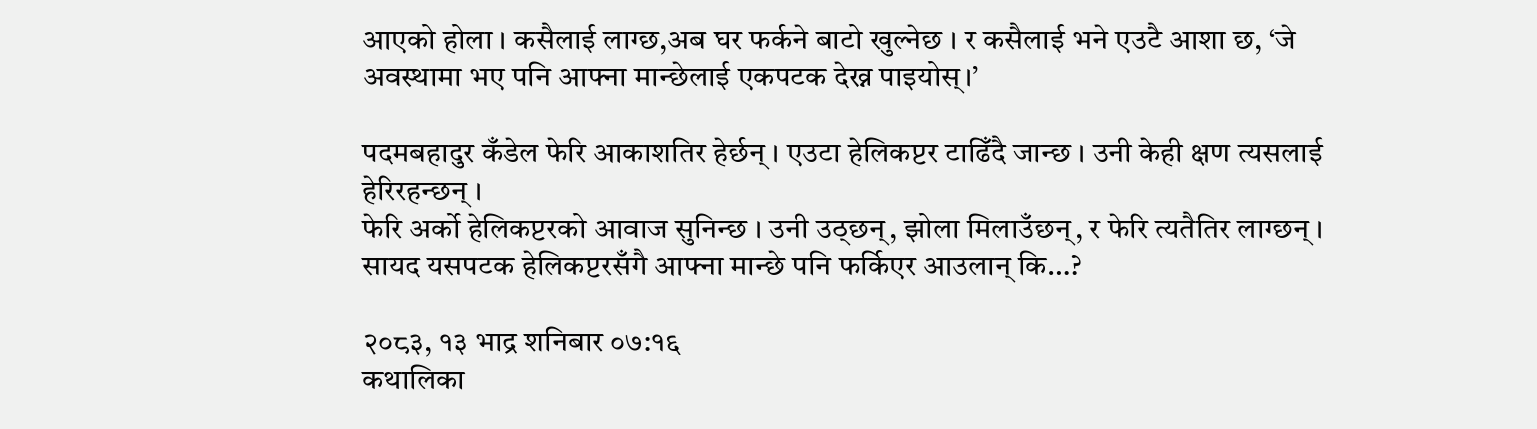आएको होला । कसैलाई लाग्छ,अब घर फर्कने बाटो खुल्नेछ । र कसैलाई भने एउटै आशा छ, ‘जे अवस्थामा भए पनि आफ्ना मान्छेलाई एकपटक देख्न पाइयोस्।’

पदमबहादुर कँडेल फेरि आकाशतिर हेर्छन् । एउटा हेलिकप्टर टाढिँदै जान्छ । उनी केही क्षण त्यसलाई हेरिरहन्छन् ।
फेरि अर्को हेलिकप्टरको आवाज सुनिन्छ । उनी उठ्छन्, झोला मिलाउँछन्, र फेरि त्यतैतिर लाग्छन् ।
सायद यसपटक हेलिकप्टरसँगै आफ्ना मान्छे पनि फर्किएर आउलान् कि…?

२०८३, १३ भाद्र शनिबार ०७:१६
कथालिका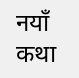नयाँ कथा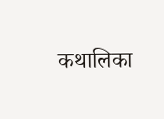कथालिका